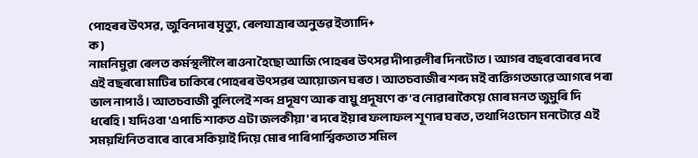পোহৰৰ উৎসৱ, জুবিনদাৰ মৃত্যু, ৰেলযাত্ৰাৰ অনুভৱ ইত্যাদি+
ক)
নামনিমুৱা ৰেলত কৰ্মস্থলীলৈ ৰাওনা হৈছো আজি পোহৰৰ উৎসৱ দীপাৱলীৰ দিনটোত। আগৰ বছৰবোৰৰ দৰে এই বছৰৰো মাটিৰ চাকিৰে পোহৰৰ উৎসৱৰ আয়োজন ঘৰত। আতচবাজীৰ শব্দ মই ব্যক্তিগতভাৱে আগৰে পৰা ভাল নাপাওঁ। আতচবাজী বুলিলেই শব্দ প্ৰদূষণ আৰু বায়ু প্ৰদূষণে ক'ব নোৱাৰাকৈয়ে মোৰ মনত জুমুৰি দি ধৰেহি। যদিওবা 'এপাচি শাকত এটা জলকীয়া'ৰ দৰে ইয়াৰ ফলাফল শূণ্যৰ ঘৰত, তথাপিওচোন মনটোৱে এই সময়খিনিত বাৰে বাৰে সকিয়াই দিয়ে মোৰ পাৰিপাৰ্শ্বিকতাত সমিল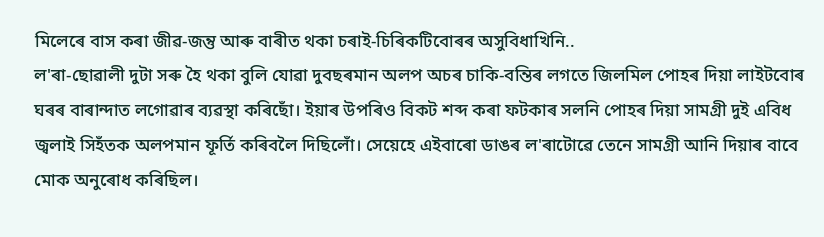মিলেৰে বাস কৰা জীৱ-জন্তু আৰু বাৰীত থকা চৰাই-চিৰিকটিবোৰৰ অসুবিধাখিনি..
ল'ৰা-ছোৱালী দুটা সৰু হৈ থকা বুলি যোৱা দুবছৰমান অলপ অচৰ চাকি-বন্তিৰ লগতে জিলমিল পোহৰ দিয়া লাইটবোৰ ঘৰৰ বাৰান্দাত লগোৱাৰ ব্যৱস্থা কৰিছোঁ। ইয়াৰ উপৰিও বিকট শব্দ কৰা ফটকাৰ সলনি পোহৰ দিয়া সামগ্ৰী দুই এবিধ জ্বলাই সিহঁতক অলপমান ফূৰ্তি কৰিবলৈ দিছিলোঁ। সেয়েহে এইবাৰো ডাঙৰ ল'ৰাটোৱে তেনে সামগ্ৰী আনি দিয়াৰ বাবে মোক অনুৰোধ কৰিছিল।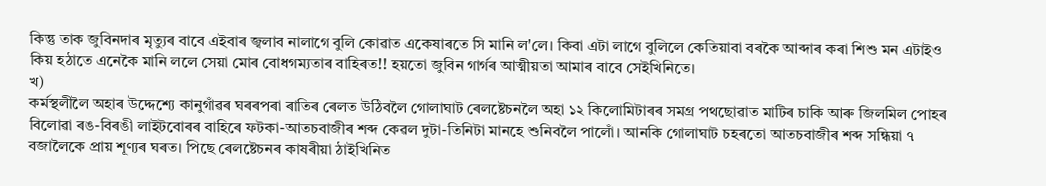কিন্তু তাক জুবিনদাৰ মৃত্যুৰ বাবে এইবাৰ জ্বলাব নালাগে বুলি কোৱাত একেষাৰতে সি মানি ল'লে। কিবা এটা লাগে বুলিলে কেতিয়াবা বৰকৈ আব্দাৰ কৰা শিশু মন এটাইও কিয় হঠাতে এনেকৈ মানি ললে সেয়া মোৰ বোধগম্যতাৰ বাহিৰত!! হয়তো জুবিন গাৰ্গৰ আত্মীয়তা আমাৰ বাবে সেইখিনিতে।
খ)
কৰ্মস্থলীলৈ অহাৰ উদ্দেশ্যে কানুগাঁৱৰ ঘৰৰপৰা ৰাতিৰ ৰেলত উঠিবলৈ গোলাঘাট ৰেলষ্টেচনলৈ অহা ১২ কিলোমিটাৰৰ সমগ্ৰ পথছোৱাত মাটিৰ চাকি আৰু জিলমিল পোহৰ বিলোৱা ৰঙ-বিৰঙী লাইটবোৰৰ বাহিৰে ফটকা-আতচবাজীৰ শব্দ কেৱল দুটা-তিনিটা মানহে শুনিবলৈ পালোঁ। আনকি গোলাঘাট চহৰতো আতচবাজীৰ শব্দ সন্ধিয়া ৭ বজালৈকে প্ৰায় শূণ্যৰ ঘৰত। পিছে ৰেলষ্টেচনৰ কাষৰীয়া ঠাইখিনিত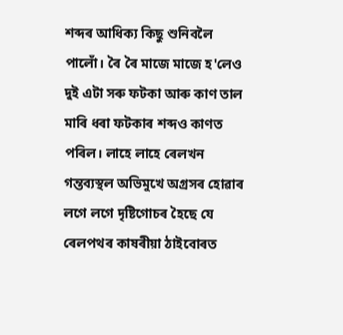শব্দৰ আধিক্য কিছু শুনিবলৈ পালোঁ। ৰৈ ৰৈ মাজে মাজে হ'লেও দুই এটা সৰু ফটকা আৰু কাণ তাল মাৰি ধৰা ফটকাৰ শব্দও কাণত পৰিল। লাহে লাহে ৰেলখন গন্তব্যস্থল অভিমুখে অগ্ৰসৰ হোৱাৰ লগে লগে দৃষ্টিগোচৰ হৈছে যে ৰেলপথৰ কাষৰীয়া ঠাইবোৰত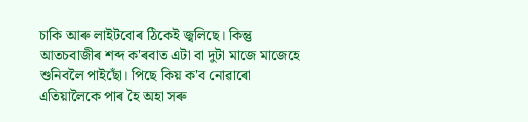চাকি আৰু লাইটবোৰ ঠিকেই জ্বলিছে। কিন্তু আতচবাজীৰ শব্দ ক'ৰবাত এটা বা দুটা মাজে মাজেহে শুনিবলৈ পাইছোঁ। পিছে কিয় ক'ব নোৱাৰো এতিয়ালৈকে পাৰ হৈ অহা সৰু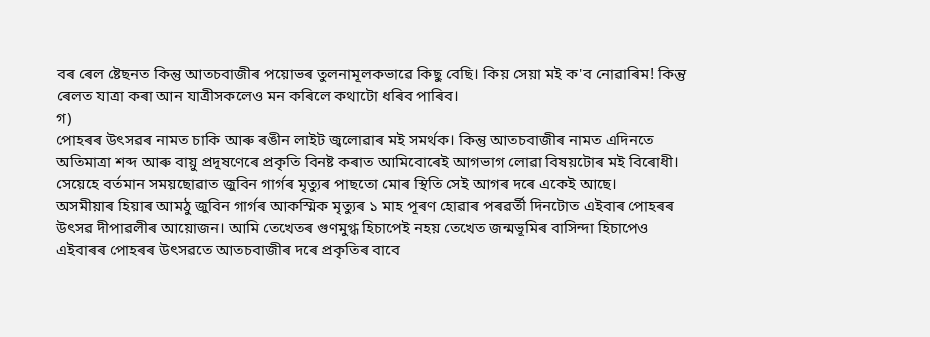বৰ ৰেল ষ্টেছনত কিন্তু আতচবাজীৰ পয়োভৰ তুলনামূলকভাৱে কিছু বেছি। কিয় সেয়া মই ক'ব নোৱাৰিম! কিন্তু ৰেলত যাত্ৰা কৰা আন যাত্ৰীসকলেও মন কৰিলে কথাটো ধৰিব পাৰিব।
গ)
পোহৰৰ উৎসৱৰ নামত চাকি আৰু ৰঙীন লাইট জ্বলোৱাৰ মই সমৰ্থক। কিন্তু আতচবাজীৰ নামত এদিনতে অতিমাত্ৰা শব্দ আৰু বায়ু প্ৰদূষণেৰে প্ৰকৃতি বিনষ্ট কৰাত আমিবোৰেই আগভাগ লোৱা বিষয়টোৰ মই বিৰোধী। সেয়েহে বৰ্তমান সময়ছোৱাত জুবিন গাৰ্গৰ মৃত্যুৰ পাছতো মোৰ স্থিতি সেই আগৰ দৰে একেই আছে।
অসমীয়াৰ হিয়াৰ আমঠু জুবিন গাৰ্গৰ আকস্মিক মৃত্যুৰ ১ মাহ পূৰণ হোৱাৰ পৰৱৰ্তী দিনটোত এইবাৰ পোহৰৰ উৎসৱ দীপাৱলীৰ আয়োজন। আমি তেখেতৰ গুণমুগ্ধ হিচাপেই নহয় তেখেত জন্মভূমিৰ বাসিন্দা হিচাপেও এইবাৰৰ পোহৰৰ উৎসৱতে আতচবাজীৰ দৰে প্ৰকৃতিৰ বাবে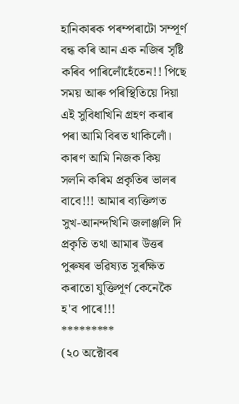হানিকাৰক পৰম্পৰাটো সম্পূৰ্ণ বন্ধ কৰি আন এক নজিৰ সৃষ্টি কৰিব পাৰিলোঁহেঁতেন!! পিছে সময় আৰু পৰিস্থিতিয়ে দিয়া এই সুবিধাখিনি গ্ৰহণ কৰাৰ পৰা আমি বিৰত থাকিলোঁ।
কাৰণ আমি নিজক কিয় সলনি কৰিম প্ৰকৃতিৰ ভালৰ বাবে!!! আমাৰ ব্যক্তিগত সুখ-আনন্দখিনি জলাঞ্জলি দি প্ৰকৃতি তথা আমাৰ উত্তৰ পুৰুষৰ ভৱিষ্যত সুৰক্ষিত কৰাতো যুক্তিপূৰ্ণ কেনেকৈ হ'ব পাৰে!!!
*********
(২০ অক্টোবৰ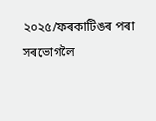২০২৫/ফৰকাটিঙৰ পৰা সৰভোগলৈ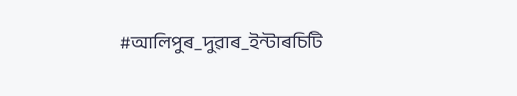#আলিপুৰ_দুৱাৰ_ইন্টাৰচিটি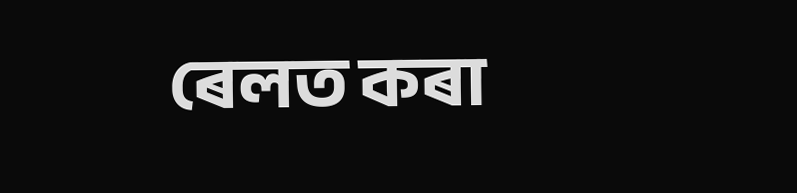ৰেলত কৰা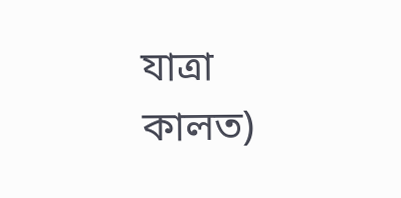যাত্ৰা কালত)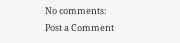No comments:
Post a Comment